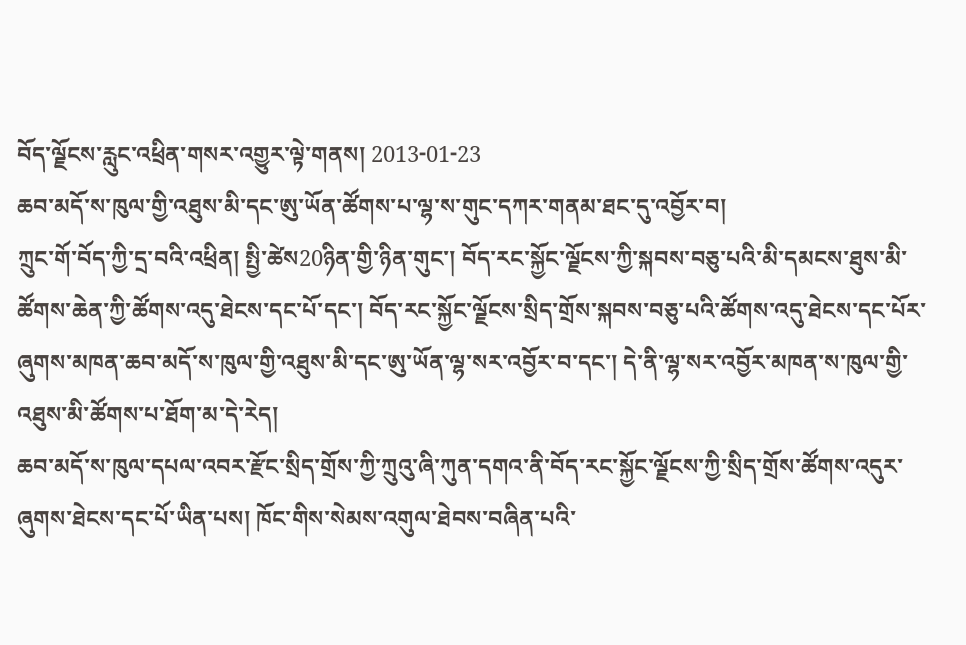བོད་ལྗོངས་རླུང་འཕྲིན་གསར་འགྱུར་ལྟེ་གནས། 2013-01-23
ཆབ་མདོ་ས་ཁུལ་གྱི་འཐུས་མི་དང་ཨུ་ཡོན་ཚོགས་པ་ལྷ་ས་གུང་དཀར་གནམ་ཐང་དུ་འབྱོར་བ།
ཀྲུང་གོ་བོད་ཀྱི་དྲ་བའི་འཕྲིན། སྤྱི་ཚེས20ཉིན་གྱི་ཉིན་གུང་། བོད་རང་སྐྱོང་ལྗོངས་ཀྱི་སྐབས་བཅུ་པའི་མི་དམངས་ཐུས་མི་ཚོགས་ཆེན་ཀྱི་ཚོགས་འདུ་ཐེངས་དང་པོ་དང་། བོད་རང་སྐྱོང་ལྗོངས་སྲིད་གྲོས་སྐབས་བཅུ་པའི་ཚོགས་འདུ་ཐེངས་དང་པོར་ཞུགས་མཁན་ཆབ་མདོ་ས་ཁུལ་གྱི་འཐུས་མི་དང་ཨུ་ཡོན་ལྷ་སར་འབྱོར་བ་དང་། དེ་ནི་ལྷ་སར་འབྱོར་མཁན་ས་ཁུལ་གྱི་འཐུས་མི་ཚོགས་པ་ཐོག་མ་དེ་རེད།
ཆབ་མདོ་ས་ཁུལ་དཔལ་འབར་རྫོང་སྲིད་གྲོས་ཀྱི་ཀྲུའུ་ཞི་ཀུན་དགའ་ནི་བོད་རང་སྐྱོང་ལྗོངས་ཀྱི་སྲིད་གྲོས་ཚོགས་འདུར་ཞུགས་ཐེངས་དང་པོ་ཡིན་པས། ཁོང་གིས་སེམས་འགུལ་ཐེབས་བཞིན་པའི་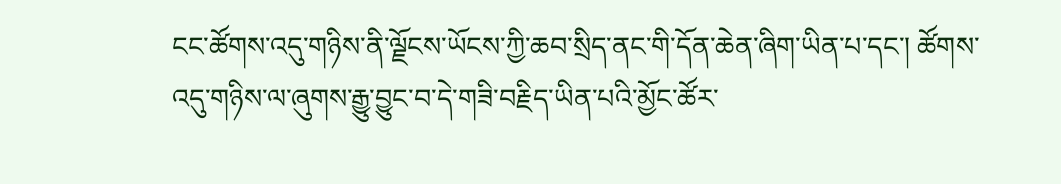ངང་ཚོགས་འདུ་གཉིས་ནི་ལྗོངས་ཡོངས་ཀྱི་ཆབ་སྲིད་ནང་གི་དོན་ཆེན་ཞིག་ཡིན་པ་དང་། ཚོགས་འདུ་གཉིས་ལ་ཞུགས་རྒྱུ་བྱུང་བ་དེ་གཟི་བརྗིད་ཡིན་པའི་མྱོང་ཚོར་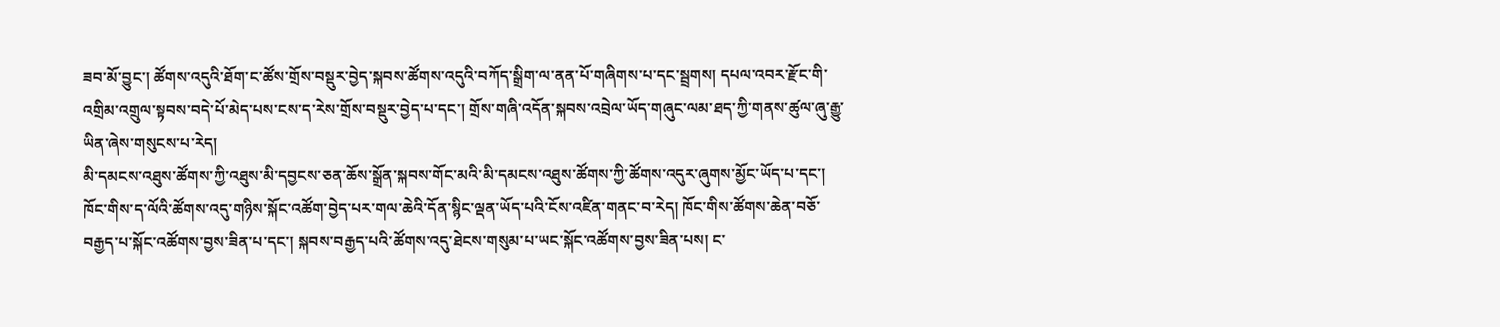ཟབ་མོ་བྱུང་། ཚོགས་འདུའི་ཐོག་ང་ཚོས་གྲོས་བསྡུར་བྱེད་སྐབས་ཚོགས་འདུའི་བཀོད་སྒྲིག་ལ་ནན་པོ་གཞིགས་པ་དང་སྦྲགས། དཔལ་འབར་རྫོང་གི་འགྲིམ་འགྲུལ་སྟབས་བདེ་པོ་མེད་པས་ངས་ད་རེས་གྲོས་བསྡུར་བྱེད་པ་དང་། གྲོས་གཞི་འདོན་སྐབས་འབྲེལ་ཡོད་གཞུང་ལམ་ཐད་ཀྱི་གནས་ཚུལ་ཞུ་རྒྱུ་ཡིན་ཞེས་གསུངས་པ་རེད།
མི་དམངས་འཐུས་ཚོགས་ཀྱི་འཐུས་མི་དབྱངས་ཅན་ཆོས་སྒྲོན་སྐབས་གོང་མའི་མི་དམངས་འཐུས་ཚོགས་ཀྱི་ཚོགས་འདུར་ཞུགས་མྱོང་ཡོད་པ་དང་། ཁོང་གིས་ད་ལོའི་ཚོགས་འདུ་གཉིས་སྐོང་འཚོག་བྱེད་པར་གལ་ཆེའི་དོན་སྙིང་ལྡན་ཡོད་པའི་ངོས་འཛིན་གནང་བ་རེད། ཁོང་གིས་ཚོགས་ཆེན་བཅོ་བརྒྱད་པ་སྐོང་འཚོགས་བྱས་ཟིན་པ་དང་། སྐབས་བརྒྱད་པའི་ཚོགས་འདུ་ཐེངས་གསུམ་པ་ཡང་སྐོང་འཚོགས་བྱས་ཟིན་པས། ང་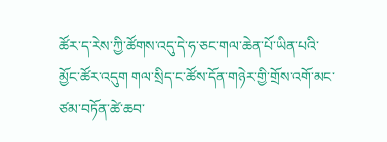ཚོར་ད་རེས་ཀྱི་ཚོགས་འདུ་དེ་ཧ་ཅང་གལ་ཆེན་པོ་ཡིན་པའི་མྱོང་ཚོར་འདུག གལ་སྲིད་ང་ཚོས་དོན་གཉེར་གྱི་གྲོས་འགོ་མང་ཙམ་བཏོན་ཚེ་ཆབ་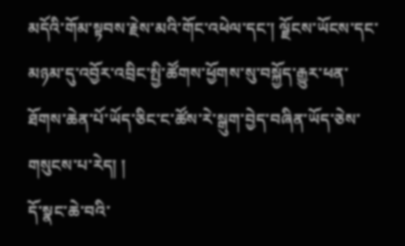མདོའི་གོམ་སྟབས་རྗེས་མའི་གོང་འཕེལ་དང་། ལྗོངས་ཡོངས་དང་མཉམ་དུ་འབྱོར་འབྲིང་སྤྱི་ཚོགས་ཕྱོགས་སུ་བསྐྱོད་རྒྱུར་ཕན་ཐོགས་ཆེན་པོ་ཡོད་ཅིང་ང་ཚོས་རེ་སྒུག་བྱེད་བཞིན་ཡོད་ཅེས་གསུངས་པ་རེད། །
དོ་སྣང་ཆེ་བའི་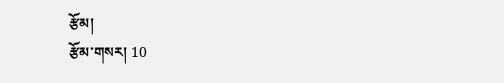རྩོམ།
རྩོམ་གསར། 10